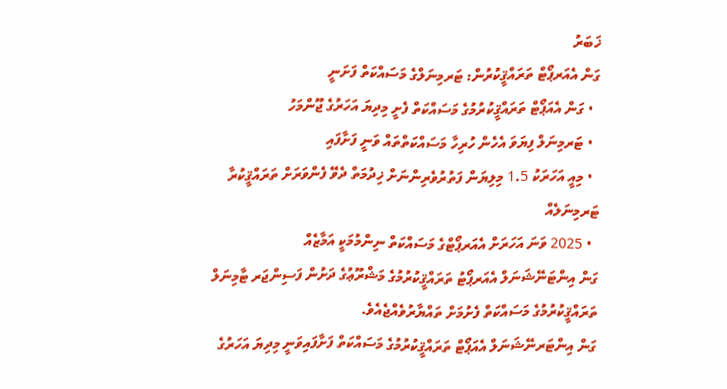ޚަބަރު
ގަން އެއަރޕޯޓް ތަރައްޤީކުރުން: ޓަރމިނަލްގެ މަސައްކަތް ފަށަނީ
  • ގަން އެއަޕޯޓް ތަރައްޤީކުރުމުގެ މަސައްކަތް ފެށީ މިދިޔަ އަހަރުގެ ޖޫންމަހު
  • ޓަރމިނަލް ފިޔަވަ އެހެން ހުރިހާ މަސައްކަތްތައް ވަނީ ފަށާފައި
  • މިއީ އަހަރަކު 1.5 މިލިޔަން ފަތުރުވެރިންނަށް ޚިދުމަތް ދެވޭ ފެންވަރަށް ތަރައްޤީކުރާ ޓަރމިނަލެއް
  • 2025 ވަނަ އަހަރަށް އެއަރޕޯޓްގެ މަސައްކަތް ނިންމުމަކީ އަމާޒެއް
ގަން އިންޓަނޭޝަނަލް އެއަރޕޯޓު ތަރައްޤީކުރުމުގެ މަޝްރޫޢުގެ ދަށުން ފަސިންޖަރ ޓާމިނަލް ތަރައްޤީކުރުމުގެ މަސައްކަތް ފެށުމަށް ތައްޔާރުވެއްޖެއެވެ.
ގަން އިންޓަރނޭޝަނަލް އެއަޕޯޓް ތަރައްޤީކުރުމުގެ މަސައްކަތް ފަށާފައިވަނީ މިދިޔަ އަހަރުގެ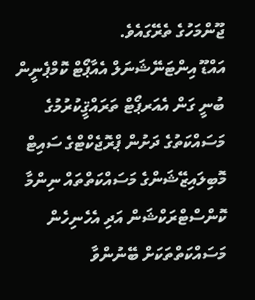ޖޫންމަހުގެ ތެރޭގައެވެ.
އައްޑޫ އިންޓަނޭޝަނަލް އެއާޕޯޓް ކޮމްޕެނީން ބުނީ ގަން އެއަރޕޯޓް ތަރައްޤީކުރުމުގެ މަސައްކަތުގެ ދަށުން ޕްރޮޖެކްޓްގެ ސައިޓް މޮބިލައިޒޭޝަންގެ މަސައްކަތްތައް ނިންމާ ކޮންސްޓްރަކްޝަން އަދި އެހެނިހެން މަސައްކަތްތަކަށް ބޭނުންވާ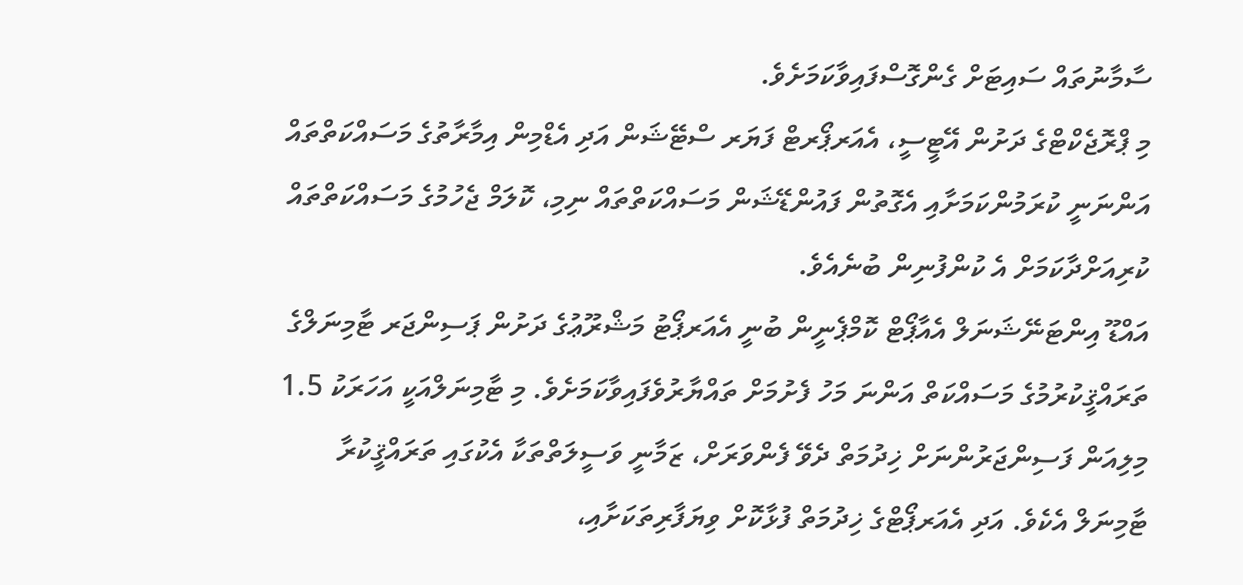ސާމާނުތައް ސައިޓަށް ގެންގޮސްފައިވާކަމަށެވެ.
މި ޕްރޮޖެކްޓްގެ ދަށުން އޭޓީސީ، އެއަރޕޯރޓް ފަޔަރ ސްޓޭޝަން އަދި އެޑްމިން އިމާރާތުގެ މަސައްކަތްތައް އަންނަނީ ކުރަމުންކަމަށާއި އެގޮތުން ފައުންޑޭޝަން މަސައްކަތްތައް ނިމި، ކޮލަމް ޖެހުމުގެ މަސައްކަތްތައް ކުރިއަށްދާކަމަށް އެ ކުންފުނިން ބުނެއެވެ.
އައްޑޫ އިންޓަނޭޝަނަލް އެއާޕޯޓް ކޮމްޕެނީން ބުނީ އެއަރޕޯޓު މަޝްރޫޢުގެ ދަށުން ޕަސިންޖަރ ޓާމިނަލްގެ ތަރައްޤީކުރުމުގެ މަސައްކަތް އަންނަ މަހު ފެށުމަށް ތައްޔާރުވެފައިވާކަމަށެވެ. މި ޓާމިނަލްއަކީ އަހަރަކު 1.5 މިލިއަން ފަސިންޖަރުންނަށް ޚިދުމަތް ދެވޭ ފެންވަރަށް، ޒަމާނީ ވަސީލަތްތަކާ އެކުގައި ތަރައްޤީކުރާ ޓާމިނަލް އެކެވެ. އަދި އެއަރޕޯޓްގެ ޚިދުމަތް ފުޅާކޮށް ވިޔަފާރިތަކަށާއި،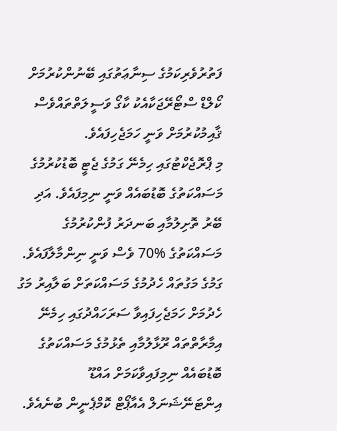ފަތުރުވެރިކަމުގެ ސިނާޢަތުގައި ބޭނުންކުރުމަށް ކޯލްޑް ސްޓޯރޭޖަކާއެކު ކާގޯ ވަސީލަތްތައްވެސް ޤާއިމުކުރުމަށް ވަނީ ހަމަޖެހިފައެވެ.
މި ޕްރޮޖެކްޓުގައި ހިމެނޭ ގަމުގެ ޖެޓީ ބޮޑުކުރުމުގެ މަސައްކަތުގެ ބޮޑުބައެއް ވަނީ ނިމިފައެވެ. އަދި ބޭރު ތޮށިލުމާއި ބަނދަރު ފުންކުރުމުގެ މަސައްކަތުގެ %70 ވެސް ވަނީ ނިންމާލާފައެވެ.
ގަމުގެ މަގުތައް ހެދުމުގެ މަސައްކަތަށް ބަލާއިރު މަގު ހެދުމަށް ހަމަޖެހިފައިވާ ސަރަހައްދުގައި ހިމެނޭ އިމާރާތްތައް ރޫޅާލުމާއި ތެޅުމުގެ މަސައްކަތުގެ ބޮޑުބައެއް ނިމިފައިވާކަމަށް އައްޑޫ އިންޓަނޭޝަނަލް އެއާޕޯޓް ކޮމްޕެނީން ބުނެއެވެ.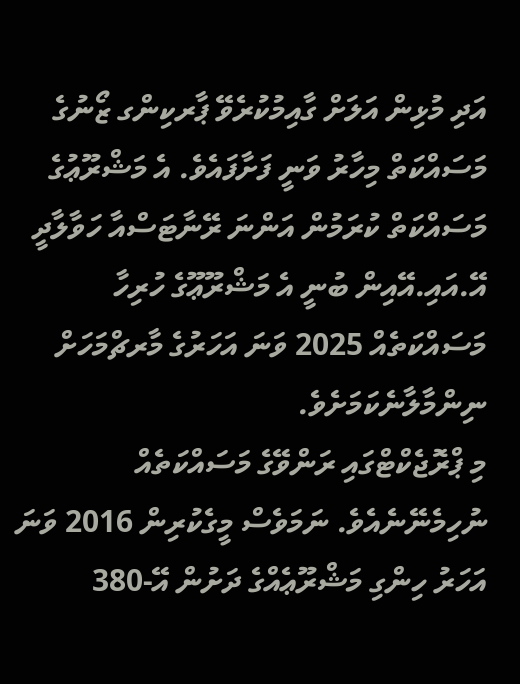އަދި މުޅިން އަލަށް ގާއިމުކުރެވޭ ޕާރކިންގ ޒޯނުގެ މަސައްކަތް މިހާރު ވަނީ ފަށާފައެވެ. އެ މަޝްރޫޢުގެ މަސައްކަތް ކުރަމުން އަންނަ ރޭނާޓަސްއާ ހަވާލާދީ އޭ.އައި.އޭއިން ބުނީ އެ މަޝްރޫޢޫގެ ހުރިހާ މަސައްކަތެއް 2025 ވަނަ އަހަރުގެ މާރޗްމަހަށް ނިންމާލާނެކަމަށެވެ.
މި ޕްރޮޖެކްޓްގައި ރަންވޭގެ މަސައްކަތެއް ނުހިމެނޭނެއެވެ. ނަމަވެސް މީގެކުރިން 2016 ވަނަ އަހަރު ހިންގި މަޝްރޫޢެއްގެ ދަށުން އޭ-380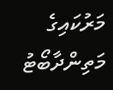މަރުކައިގެ މަތިންދާބޯޓު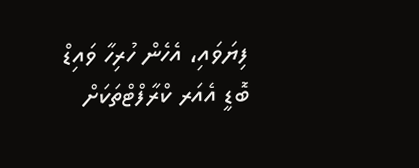ފިޔަވައި، އެހެން ހުރިހާ ވައިޑް ބޮޑީ އެއަރ ކްރާފްޓްތަކަށް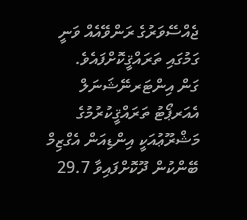ޖެއްސޭވަރުގެ ރަންވޭއެއް ވަނީ ގަމުގައި ތަރައްޤީކޮށްފައެވެ.
ގަން އިންޓަރނޭޝަނަލް އެއަރޕޯޓު ތަރައްޤީކުރުމުގެ މަޝްރޫޢުއަކީ އިންޑިއަން އެގްޒިމް ބޭންކުން ދޫކޮށްފައިވާ 29.7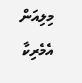މިލިއަން އެމެރިކާ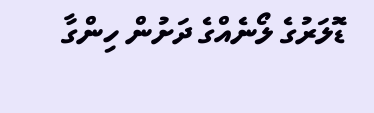ޑޮލަރުގެ ލޯނެއްގެ ދަށުން ހިންގާ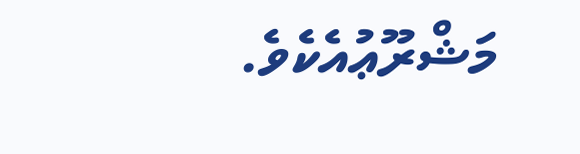މަޝްރޫޢުއެކެވެ.